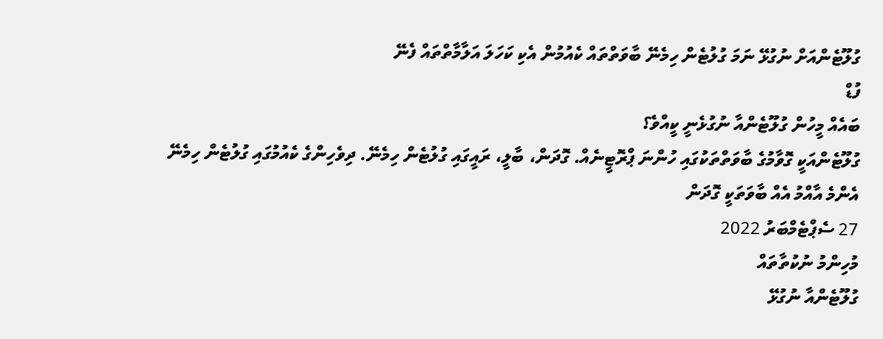ގުލޫޓެންއަށް ނުގުޅޭ ނަމަ ގުލުޓެން ހިމެނޭ ބާވަތްތައް ކެއުމުން އެކި ކަހަލަ އަލާމާތްތައް ފެނޭ
ފުޑް
ބައެއް މީހުން ގުލޫޓެންއާ ނުގުޅެނީ ކީއްވެ؟
ގުލޫޓެންއަކީ ގޮވާމުގެ ބާވަތްތަކުގައި ހުންނަ ޕްރޮޓީނެއް. ގޮދަން، ބާލީ، ރައީގައި ގުލުޓެން ހިމެނޭ. ދިވެހިންގެ ކެއުމުގައި ގުލުޓެން ހިމެނޭ އެންމެ އާއްމު އެއް ބާވަތަކީ ގޮދަން
27 ސެޕްޓެމްބަރު 2022
މުހިންމު ނުކުތާތައް
ގުލޫޓެންއާ ނުގުޅޭ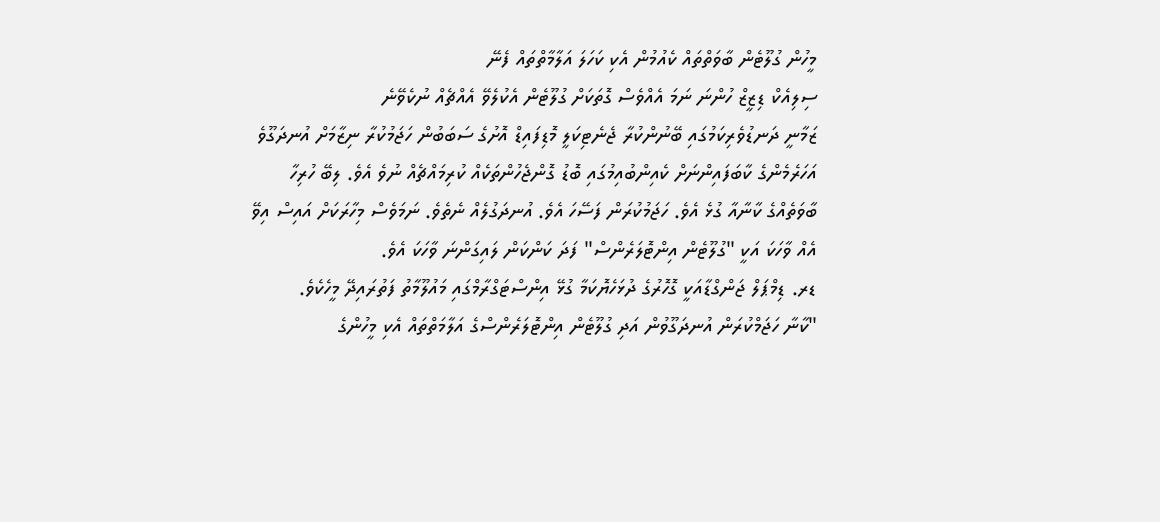މީހުން ގުލޫޓެން ބާވަތްތައް ކެއުމުން އެކި ކަހަލަ އަލާމާތްތައް ފެނޭ
ސިލިއެކް ޑިޒީޒް ހުންނަ ނަމަ އެއްވެސް ގޮތަކަށް ގުލޫޓެން އެކުލެވޭ އެއްޗެއް ނުކެވޭނެ
ޒަމާނީ ދަނޑުވެރިކަމުގައި ބޭނުންކުރާ ޖެނެޓިކަލީ މޮޑިފައިޑް އޮށުގެ ސަބަބުން ހަޖަމުކުރާ ނިޒާމަށް އުނދަގޫވެ
އަހަރެމެންގެ ކާބަފައިންނަށް ކެއިންބުއިމުގައި ބޮޑު ގޮންޖެހުންތަކެއް ކުރިމައްޗެއް ނުވެ އެވެ. ލިބޭ ހުރިހާ ބާވަތެއްގެ ކާނާއާ ގުޅެ އެވެ. ހަޖަމުކުރަން ފަސޭހަ އެވެ. އުނދަގުލެއް ނެތެވެ. ނަމަވެސް މިހާރަކަށް އައިސް އިވޭ އެއް ވާހަކަ އަކީ "ގުލޫޓެން އިންޓޮލަރެންސް" ފަދަ ކަންކަން ލައިގަންނަ ވާހަކަ އެވެ.
ޑރ. ޑިމްޕަލް ޖަންގްޑާއަކީ ގޮހޮރުގެ ދުޅަހެޔޮކަމާ ގުޅޭ އިންސްޓަގްރާމްގައި މައުލޫމާތު ފަތުރައިދޭ މީހެކެވެ.
"ކާނާ ހަޖަމްކުރަން އުނދަގޫވުން އަދި ގުލޫޓެން އިންޓޮލަރެންސްގެ އަލާމަތްތައް އެކި މީހުންގެ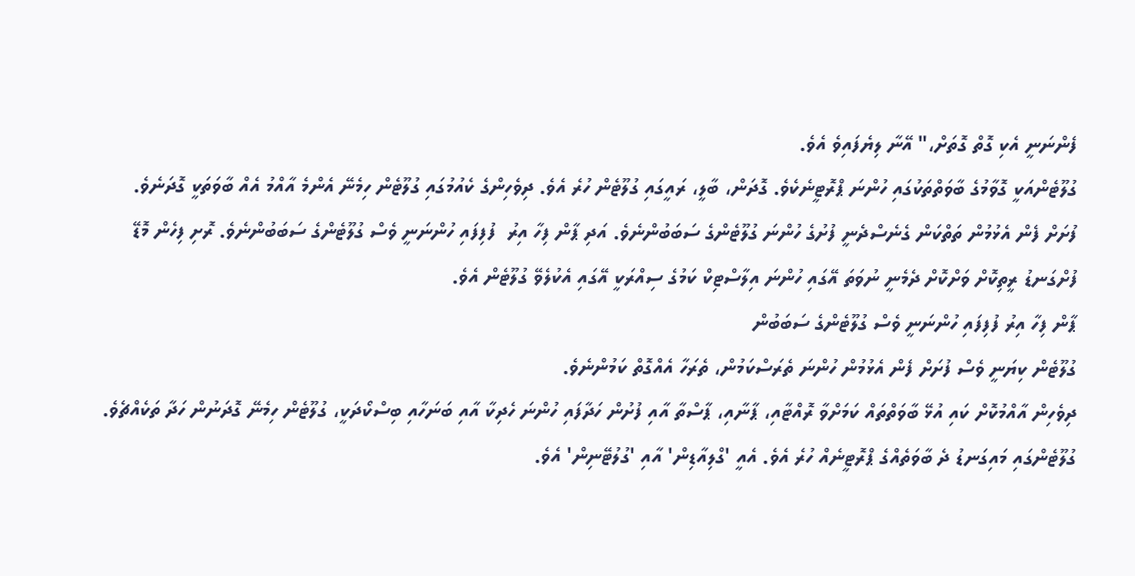ފެންނަނީ އެކި ގޮތް ގޮތަށް،" އޭނާ ލިޔެފައިވެ އެވެ.
ގުލޫޓެންއަކީ ގޮވާމުގެ ބާވަތްތަކުގައި ހުންނަ ޕްރޮޓީނެކެވެ. ގޮދަން، ބާލީ، ރައީގައި ގުލޫޓެން ހުރެ އެވެ. ދިވެހިންގެ ކެއުމުގައި ގުލޫޓެން ހިމެނޭ އެންމެ އާއްމު އެއް ބާވަތަކީ ގޮދަނެވެ.
ފުށަށް ފެން އެޅުމުން ތަތްކަން ގެނެސްދެނީ ފުށުގެ ހުންނަ ގުލޫޓެންގެ ސަބަބުންނެވެ. އަދި ޕާން ފިހާ އިރު  ފުފިފައި ހުންނަނީ ވެސް ގުލޫޓެންގެ ސަބަބުންނެވެ. ރޮށި ފިހެން މޮޑޭ ފުށްގަނޑު ރީތިކޮށް ވަށްކޮށް ދެމެނީ ނުވަތަ އޭގައި ހުންނަ އިލާސްޓިކް ކަމުގެ ސިއްރަކީ އޭގައި އެކުލެވޭ ގުލޫޓެން އެވެ.
ޕާން ފިހާ އިރު ފުފިފައި ހުންނަނީ ވެސް ގުލޫޓެންގެ ސަބަބުން
ގުލޫޓެން ކިޔަނީ ވެސް ފުށަށް ފެން އެޅުމުން ހުންނަ ތެރަސްކަމުން، ތެރަހާ އެއްގޮތް ކަމުންނެވެ.
ދިވެހިން އާއްމުކޮށް ކައި އުޅޭ ބާވަތްތައް ކަމަށްވާ ރޮއްޓާއި، ޕާނާއި، ޕާސްތާ އާއި ފުށުން ހަދާފައި ހުންނަ ހެދިކާ އާއި ބަނަހާއި ބިސްކޯދަކީ، ގުލޫޓެން ހިމެނޭ ގޮދަނުން ހަދާ ތަކެއްޗެވެ.
ގުލޫޓެންގައި މައިގަނޑު ދެ ބާވަތެއްގެ ޕްރޮޓީނެއް ހުރެ އެވެ. އެއީ 'ގްލިއާޑިން' އާއި 'ގުލުޓޭނިން' އެވެ.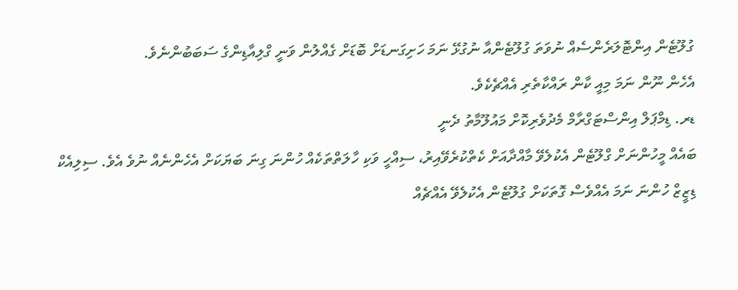ގުލޫޓެން އިންޓޮލަރެންސެއް ނުވަތަ ގުލޫޓެންއާ ނުގުޅޭ ނަމަ ހަށިގަނޑަށް ބޮޑަށް ގެއްލުން ވަނީ ގްލިއާޑިންގެ ސަބަބުންނެވެ.
އެހެން ނޫން ނަމަ މިއީ ކާން ރައްކާތެރި އެއްޗެކެވެ.
ޑރ. ޑިމްޕަލް އިންސްޓަގްރާމް މެދުވެރިކޮށް މައުލޫމާތު ދެނީ
ބައެއް މީހުންނަށް ގްލޫޓެން އެކުލެވޭ މާއްދާއަށް ކެތްކުރެވޭއިރު، ސިއްހީ ވަކި ހާލަތްތަކެއް ހުންނަ ގިނަ ބަޔަކަށް އެހެންނެއް ނުވެ އެވެ. ސިލިއެކް ޑިޒީޒް ހުންނަ ނަމަ އެއްވެސް ގޮތަކަށް ގުލޫޓެން އެކުލެވޭ އެއްޗެއް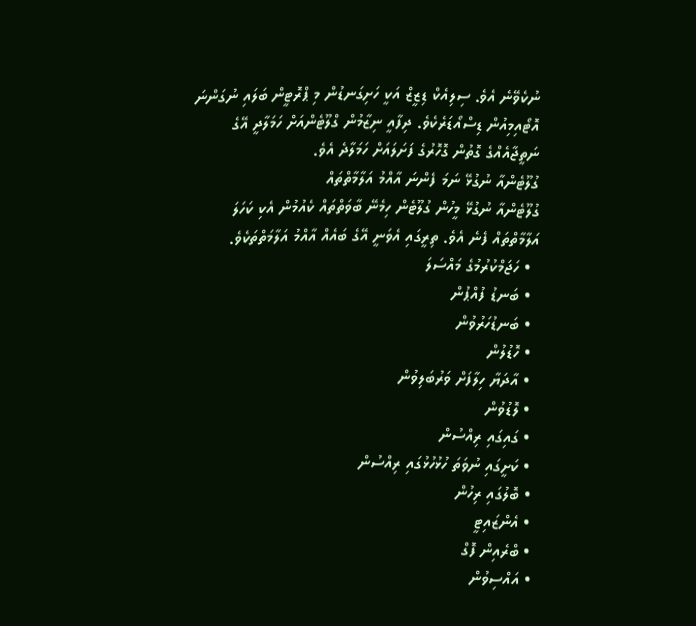ނުކެވޭނެ އެވެ. ސިލިއެކް ޑިޒީޒް އަކީ ހަށިގަނޑުން މި ޕްރޮޓީން ބަލައި ނުގަންނަ އޮޓޯއިމިއުން ޑިސްއޯޑަރެކެވެ. ދިފާއީ ނިޒާމުން ގްލޫޓެންއަށް ހަމަލާދީ އޭގެ ނަތީޖާއެއްގެ ގޮތުން ގޮހޮރުގެ ފަށަލައަށް ހަމަލާދެ އެވެ.
ގުލޫޓެންއާ ނުގުޅޭ ނަމަ ފެންނަ އާއްމު އަލާމާތްތައް
ގުލޫޓެންއާ ނުގުޅޭ މީހުން ގުލޫޓެން ހިމެނޭ ބާވަތްތައް ކެއުމުން އެކި ކަހަލަ އަލާމާތްތައް ފެނެ އެވެ. ތިރީގައި އެވަނީ އޭގެ ބައެއް އާއްމު އަލާމަތްތަކެވެ.
  • ހަޖަމްކުރުމުގެ މައްސަލަ
  • ބަނޑު ފުއްޕުން
  • ބަނޑުހަރުވުން
  • ހޮޑުލުން
  • އާދަޔާ ހިލާފަށް ވަރުބަލިވުން
  • ލޮޑުވުން
  • ގައިގައި ރިއްސުން
  • ކަށީގައި ނުވަތަ ހުޅުހުޅުގައި ރިއްސުން
  • ބޮލުގައި ރިހުން
  • އެންޒައިޓީ
  • ބްރެއިން ފޮގް
  • އައްސިވުން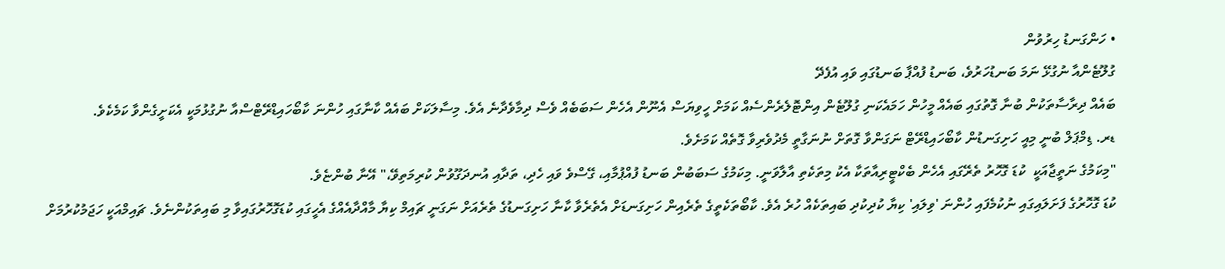• ހަންގަނޑު ހިރުވުން
ގުލޫޓެންއާ ނުގުޅޭ ނަމަ ބަނޑުހަރުވެ، ބަނޑު ފުއްޕާ ބަނޑުގައި ވައި އުފެދޭ
ބައެއް ދިރާސާތަކުން ބުނާ ގޮތުގައި ބައެއް މީހުން ހަމައެކަނި ގުލޫޓެން އިންޓޮލެރެންސެއް ކަމަށް ހީވިޔަސް އެނޫން އެހެން ސަބަބެއް ވެސް ދިމާވެދާނެ އެވެ. މިސާލަކަށް ބައެއް ކާނާގައި ހުންނަ ކާބޯހައިޑްރޭޓްސްއާ ނުގުޅުމަކީ އެކަށީގެންވާ ކަމެކެވެ.
ޑރ. ޑިމްޕަލް ބުނީ މިއީ ހަށިގަނޑުން ކާބޯހައިޑްރޭޓް ނަގަންވާ ގޮތަށް ނުނަގާތީ މެދުވެރިވާ ގޮތެއް ކަމަށެވެ.
"މިކަމުގެ ނަތީޖާއަކީ  ކުޑަ ގޮހޮރު ތެރޭގައި އެހެން ބެކްޓީރިއާތަކާ އެކު މިތަކެތި އާލާވަނީ. މިކަމުގެ ސަބަބުން ބަނޑު ފުއްޕުމާއި، ގޭސްވެ ވައި ހެދި، ތަދާއި އުނދަގޫވުން ކުރިމަތިވޭ،" އޭނާ ބުންޏެވެ.
ކުޑަ ގޮހޮރުގެ ފަށަލައިގައި ނުކުމެފައި ހުންނަ 'ވިލައި' ކިޔާ ކުދިކުދި ބައިތަކެއް ހުރެ އެވެ. ކާބޯތަކެތީގެ ތެރެއިން ހަށިގަނޑަށް އެތެރެވާ ކާނާ ހަށިގަނޑުގެ ތެރެއަށް ނަގަނީ ޗައިމް ކިޔާ މާއްދާއެއްގެ އެހީގައި ކުޑަގޮހޮރުގައިވާ މި ބައިތަކުންނެވެ. ޗައިމްއަކީ ހަޖަމުކުރުމަށް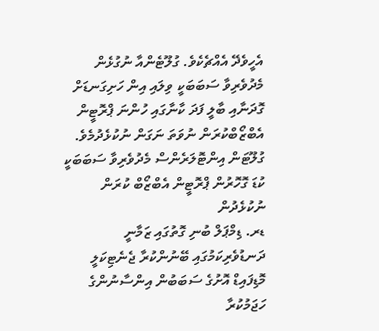އެހީވެދޭ އެއްޗެކެވެ. ގުލޫޓެންއާ ނުގުޅެން މެދުވެރިވާ ސަބަބަކީ ވިލައި އިން ހަށިގަނޑަށް ގޮދަނާއި ބާލީ ފަދަ ކާނާގައި ހުންނަ ޕްރޮޓީން އެބްޒޯބްކުރަން ނުވަތަ ނަގަން ނުކުޅެދުމެވެ.
ގުލޫޓަން އިންޓޮލަރެންސް މެދުވެރިވާ ސަބަބަކީ ކުޑަ ގޮހޮރުން ޕްރޮޓީން އެބްޒޯބް ކުރަން ނުކުޅެދުން
ޑރ. ޑިމްޕަލް ބުނި ގޮތުގައި ޒަމާނީ ދަނޑުވެރިކަމުގައި ބޭނުންކުރާ ޖެނެޓިކަލީ މޮޑިފައިޑް އޮށުގެ ސަބަބުން އިންސާނުންގެ ހަޖަމުކުރާ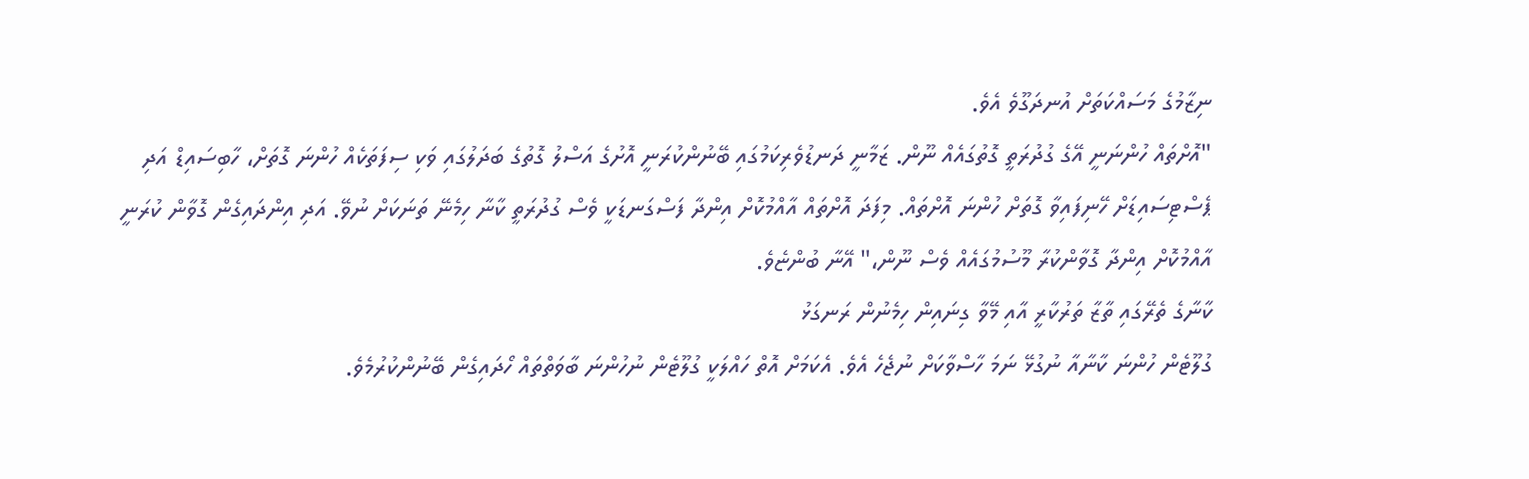ނިޒާމުގެ މަސައްކަތަށް އުނދަގޫވެ އެވެ.
"އޮށްތައް ހުންނަނީ އޭގެ ގުދުރަތީ ގޮތުގައެއް ނޫން. ޒަމާނީ ދަނޑުވެރިކަމުގައި ބޭނުންކުރަނީ އޮށުގެ އަސްލު ގޮތުގެ ބަދަލުގައި ވަކި ސިފަތަކެއް ހުންނަ ގޮތަށް، ހާބިސައިޑް އަދި ޕެސްޓިސައިޑަށް ހޭނިފައިވާ ގޮތަށް ހުންނަ އޮށްތައް. މިފަދަ އޮށްތައް އާއްމުކޮށް އިންދާ ފަސްގަނޑަކީ ވެސް ގުދުރަތީ ކާނާ ހިމެނޭ ތަނަކަށް ނުވޭ. އަދި އިންދައިގެން ގޮވާން ކުރަނީ އާއްމުކޮށް އިންދާ ގޮވާންކުރާ މޫސުމުގައެއް ވެސް ނޫން،" އޭނާ ބުންޏެވެ.
ކާނާގެ ތެރޭގައި ތާޒާ ތަރުކާރީ އާއި މޭވާ ގިނައިން ހިމެނުން ރަނގަޅު
ގުލޫޓެން ހުންނަ ކާނާއާ ނުގުޅޭ ނަމަ ހާސްވާކަށް ނުޖެހެ އެވެ. އެކަމަށް އޮތް ހައްލަކީ ގުލޫޓެން ނުހުންނަ ބާވަތްތައް ހޯދައިގެން ބޭނުންކުރުމެވެ.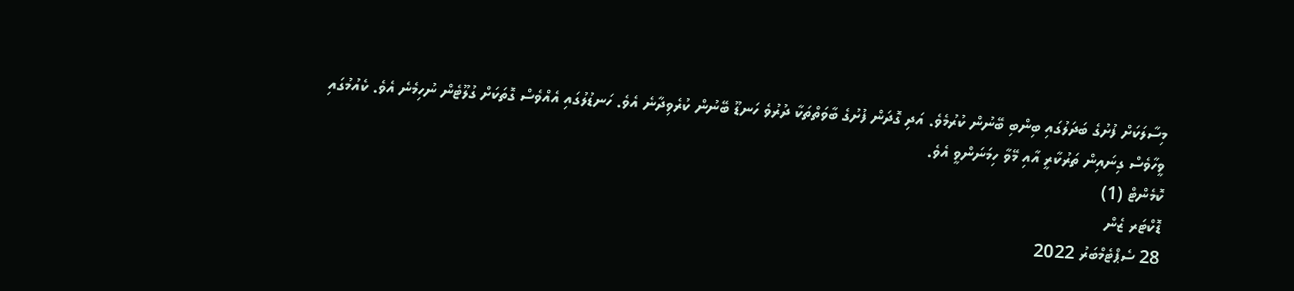މިސާލަކަށް ފުށުގެ ބަދަލުގައި ބިންބި ބޭނުން ކުރުމެވެ. އަދި ގޮދަން ފުށުގެ ބާވަތްތަކާ ދުރުވެ ހަނޑޫ ބޭނުން ކުރެވިދާނެ އެވެ. ހަނޑުލުގައި އެއްވެސް ގޮތަކަށް ގުލޫޓެން ނުހިމެނެ އެވެ. ކެއުމުގައި ވީހާވެސް ގިނައިން ތަރުކާރީ އާއި މޭވާ ހިމަނަންވީ އެވެ.
ކޮމެންޓް (1)
ޑޮކްޓަރ ޒެން
28 ސެޕްޓެމްބަރު 2022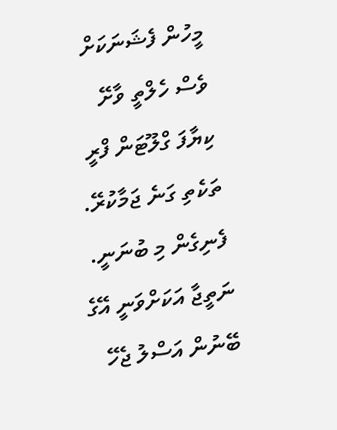މީހުން ފެޝަނަކަށް ވެސް ހެލްތީ ވާށޭ ކިޔާފަ ގްލޫޓަން ފްރީ ތަކެތި ގަނެ ޖަމާކުރޭ. ފެނިގެން މި ބުނަނީ. ނަތީޖާ އަކަށްވަނީ އޭގެ ބޭނުން އަސްލު ޖެހޭ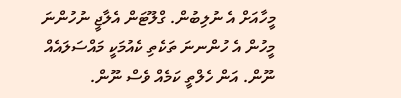މީހާއަށް އެ ނުލިބުން. ގްލޫޓަން އެލާޖީ ނުހުންނަ މީހުން އެ ހުންނނަ ތަކެތި ކެއުމަކީ މައްސަލައެއް ނޫން. އަން ހެލްތީ ކަމެއް ވެސް ނޫން.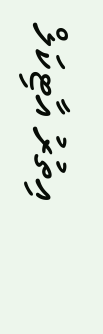އިތުރު އާޓިކަލް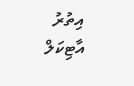އިތުރު އާޓިކަލް